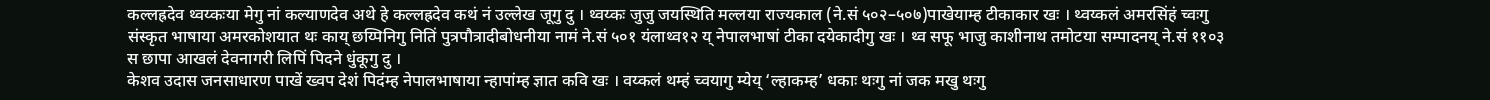कल्लह्रदेव थ्वय्कःया मेगु नां कल्याणदेव अथे हे कल्लह्रदेव कथं नं उल्लेख जूगु दु । थ्वय्कः जुजु जयस्थिति मल्लया राज्यकाल (ने.सं ५०२–५०७)पाखेयाम्ह टीकाकार खः । थ्वय्कलं अमरसिंहं च्वःगु संस्कृत भाषाया अमरकोशयात थः काय् छय्पिनिगु नितिं पुत्रपौत्रादीबोधनीया नामं ने.सं ५०१ यंलाथ्व१२ य् नेपालभाषां टीका दयेकादीगु खः । थ्व सफू भाजु काशीनाथ तमोटया सम्पादनय् ने.सं ११०३ स छापा आखलं देवनागरी लिपिं पिदने धुंकूगु दु ।
केशव उदास जनसाधारण पाखें ख्वप देशं पिदंम्ह नेपालभाषाया न्हापांम्ह ज्ञात कवि खः । वय्कलं थम्हं च्वयागु म्येय् ‘ल्हाकम्ह’ धकाः थःगु नां जक मखु थःगु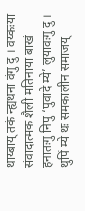थाय्बाय् तकं न्ह्यथना वंगु दु । वय्कःया संवादात्मक शैली मतिनाया बाखं हनातःगु निपु ‘पुवादे म्ये’ लुयावःगु दु । थुपिं म्ये थः समकालीन समाजय्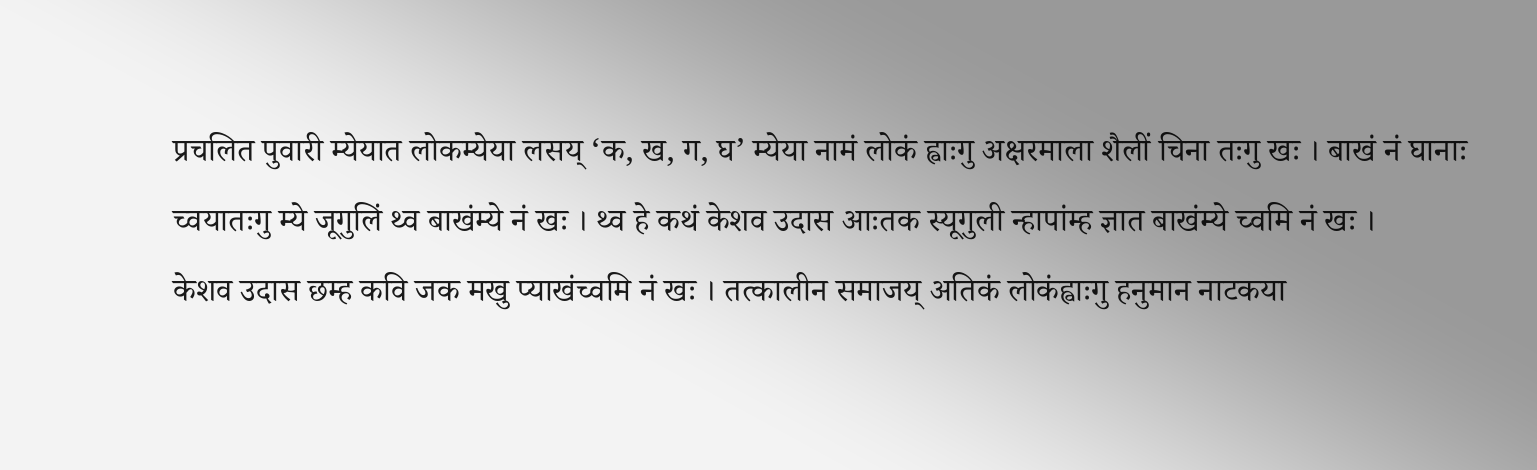प्रचलित पुवारी म्येयात लोकम्येया लसय् ‘क, ख, ग, घ’ म्येया नामं लोकं ह्वाःगु अक्षरमाला शैलीं चिना तःगु खः । बाखं नं घानाः च्वयातःगु म्ये जूगुलिं थ्व बाखंम्ये नं खः । थ्व हे कथं केशव उदास आःतक स्यूगुली न्हापांम्ह ज्ञात बाखंम्ये च्वमि नं खः ।
केशव उदास छम्ह कवि जक मखु प्याखंच्वमि नं खः । तत्कालीन समाजय् अतिकं लोकंह्वाःगु हनुमान नाटकया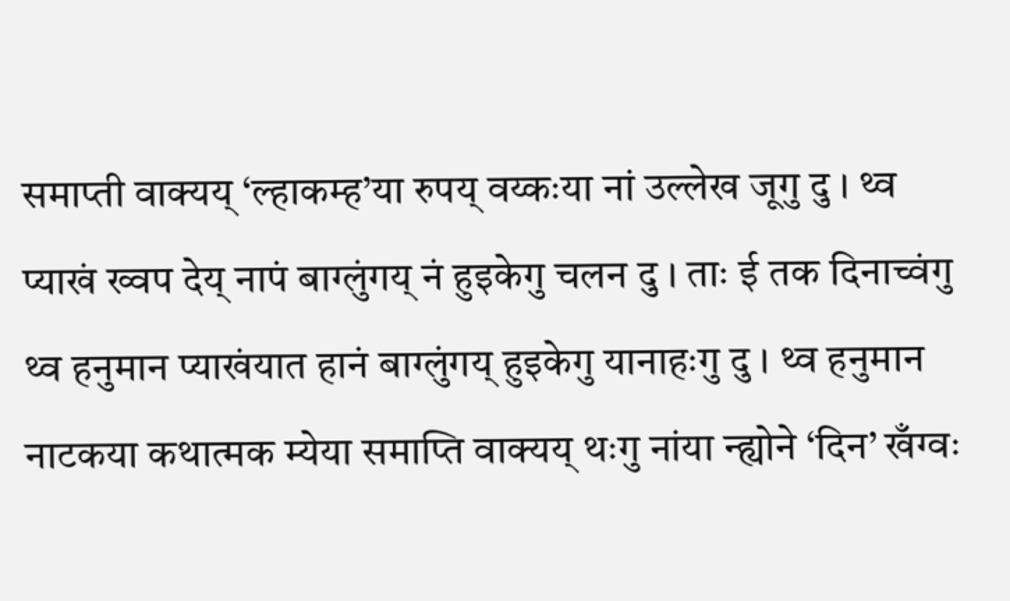समाप्ती वाक्यय् ‘ल्हाकम्ह’या रुपय् वय्कःया नां उल्लेख जूगु दु । थ्व प्याखं ख्वप देय् नापं बाग्लुंगय् नं हुइकेगु चलन दु । ताः ई तक दिनाच्वंगु थ्व हनुमान प्याखंयात हानं बाग्लुंगय् हुइकेगु यानाहःगु दु । थ्व हनुमान नाटकया कथात्मक म्येया समाप्ति वाक्यय् थःगु नांया न्ह्योने ‘दिन’ खँग्वः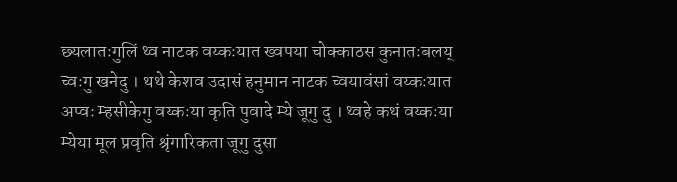छ्यलातःगुलिं थ्व नाटक वय्कःयात ख्वपया चोक्काठस कुनातःबलय् च्वःगु खनेदु । थथे केशव उदासं हनुमान नाटक च्वयावंसां वय्कःयात अप्वः म्हसीकेगु वय्कःया कृति पुवादे म्ये जूगु दु । थ्वहे कथं वय्कःया म्येया मूल प्रवृति श्रृंगारिकता जूगु दुसा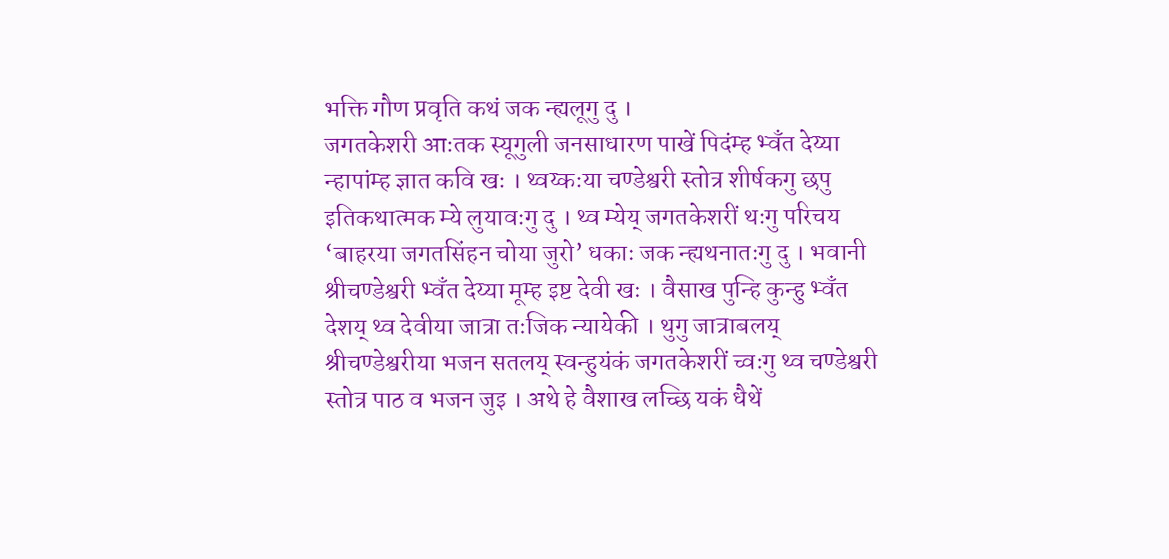भक्ति गौण प्रवृति कथं जक न्ह्यलूगु दु ।
जगतकेशरी आःतक स्यूगुली जनसाधारण पाखें पिदंम्ह भ्वँत देय्या न्हापांम्ह ज्ञात कवि खः । थ्वय्कःया चण्डेश्वरी स्तोत्र शीर्षकगु छपु इतिकथात्मक म्ये लुयावःगु दु । थ्व म्येय् जगतकेशरीं थःगु परिचय ‘बाहरया जगतसिंहन चोया जुरो’ धकाः जक न्ह्यथनातःगु दु । भवानी श्रीचण्डेश्वरी भ्वँत देय्या मूम्ह इष्ट देवी खः । वैसाख पुन्हि कुन्हु भ्वँत देशय् थ्व देवीया जात्रा तःजिक न्यायेकी । थुगु जात्राबलय् श्रीचण्डेश्वरीया भजन सतलय् स्वन्हुयंकं जगतकेशरीं च्वःगु थ्व चण्डेश्वरी स्तोत्र पाठ व भजन जुइ । अथे हे वैशाख लच्छि यकं धैथें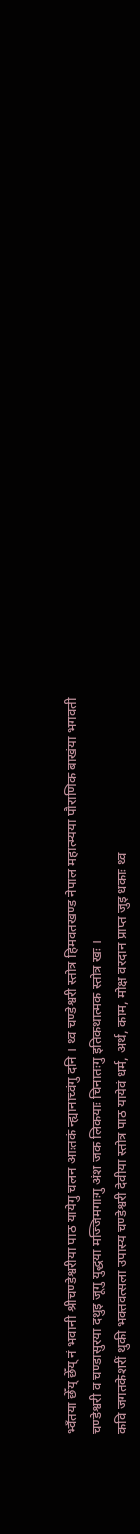भ्वँतया छेँय् छेँय् नं भवानी श्रीचण्डेश्वरीया पाठ यायेगु चलन आःतकं न्ह्यानाच्वंगु दनि । थ्व चण्डेश्वरी स्तोत्र हिमवतखण्ड नेपाल महात्म्यया पौराणिक बाखंया भगवती चण्डेश्वरी व चण्डासुरया दथुइ जूगु युद्धया मज्जिमगाःगु अंश जक लिकयाः चिनातःगु इतिकथात्मक स्तोत्र खः ।
कवि जगतकेशरीं थुकी भक्तवत्सला उपास्य चण्डेश्वरी देवीया स्तोत्र पाठ यायेवं धर्म, अर्थ, काम, मोक्ष वरदान प्राप्त जुइ धकाः थ्व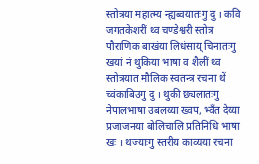स्तोत्रया महात्म्य न्ह्यब्वयातःगु दु । कवि जगतकेशरीं थ्व चण्डेश्वरी स्तोत्र पौराणिक बाखंया लिधंसाय् चिनातःगु खयां नं थुकिया भाषा व शैलीं थ्व स्तोत्रयात मौलिक स्वतन्त्र रचना थें च्वंकाबिउगु दु । थुकी छ्यलातःगु नेपालभाषा उबलय्या ख्वप, भ्वँत देय्या प्रजाजनया बोलिचालि प्रतिनिधि भाषा खः । थज्याःगु स्तरीय काव्यया रचना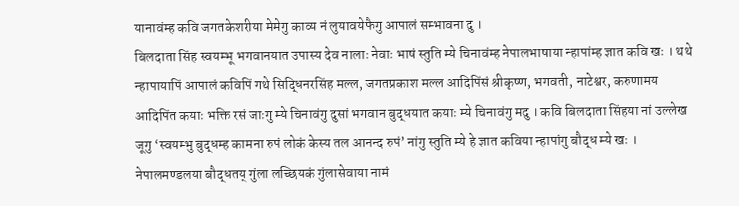यानावंम्ह कवि जगतकेशरीया मेमेगु काव्य नं लुयावयेफैगु आपालं सम्भावना दु ।
बिलदाता सिंह स्वयम्भू भगवानयात उपास्य देव नालाः नेवाः भाषं स्तुति म्ये चिनावंम्ह नेपालभाषाया न्हापांम्ह ज्ञात कवि खः । थथे न्हापायापिं आपालं कविपिं गथे सिद्धिनरसिंह मल्ल, जगतप्रकाश मल्ल आदिपिंसं श्रीकृष्ण, भगवती, नाटेश्वर, करुणामय आदिपिंत कयाः भक्ति रसं जाःगु म्ये चिनावंगु दुसां भगवान बुद्धयात कयाः म्ये चिनावंगु मदु । कवि बिलदाता सिंहया नां उल्लेख जूगु ‘स्वयम्भु बुद्धम्ह कामना रुपं लोकं केस्य तल आनन्द रुपं’ नांगु स्तुति म्ये हे ज्ञात कविया न्हापांगु बौद्ध म्ये खः । नेपालमण्डलया बौद्धतय् गुंला लच्छियकं गुंलासेवाया नामं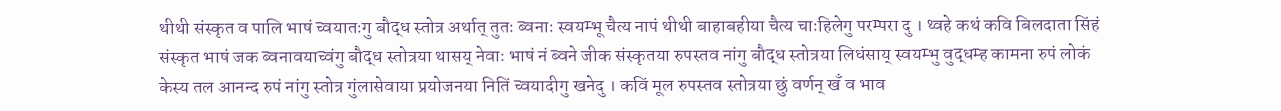थीथी संस्कृत व पालि भाषं च्वयातःगु बौद्ध स्तोत्र अर्थात् तुतः ब्वनाः स्वयम्भू चैत्य नापं थीथी बाहाबहीया चैत्य चाःहिलेगु परम्परा दु । थ्वहे कथं कवि बिलदाता सिंहं संस्कृत भाषं जक ब्वनावयाच्वंगु बौद्ध स्तोत्रया थासय् नेवाः भाषं नं ब्वने जीक संस्कृतया रुपस्तव नांगु बौद्ध स्तोत्रया लिधंसाय् स्वयम्भु वुद्धम्ह कामना रुपं लोकं केस्य तल आनन्द रुपं नांगु स्तोत्र गुंलासेवाया प्रयोजनया नितिं च्वयादीगु खनेदु । कविं मूल रुपस्तव स्तोत्रया छुं वर्णन् खँ व भाव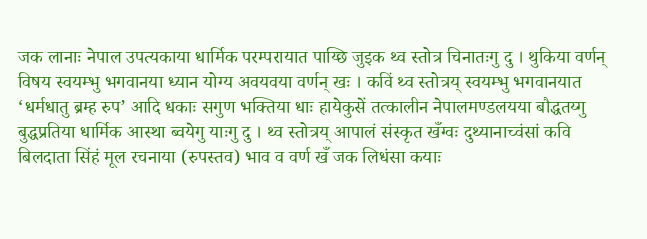जक लानाः नेपाल उपत्यकाया धार्मिक परम्परायात पाय्छि जुइक थ्व स्तोत्र चिनातःगु दु । थुकिया वर्णन् विषय स्वयम्भु भगवानया ध्यान योग्य अवयवया वर्णन् खः । कविं थ्व स्तोत्रय् स्वयम्भु भगवानयात ‘धर्मधातु ब्रम्ह रुप’ आदि धकाः सगुण भक्तिया धाः हायेकुसें तत्कालीन नेपालमण्डलयया बौद्धतय्गु बुद्धप्रतिया धार्मिक आस्था ब्वयेगु याःगु दु । थ्व स्तोत्रय् आपालं संस्कृत खँग्वः दुथ्यानाच्वंसां कवि बिलदाता सिंहं मूल रचनाया (रुपस्तव) भाव व वर्ण खँ जक लिधंसा कयाः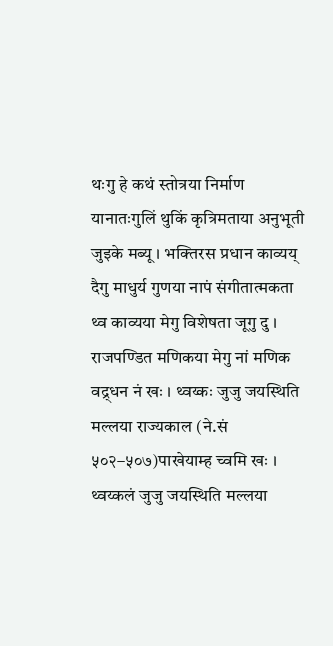थःगु हे कथं स्तोत्रया निर्माण यानातःगुलिं थुकिं कृत्रिमताया अनुभूती जुइके मब्यू । भक्तिरस प्रधान काव्यय् दैगु माधुर्य गुणया नापं संगीतात्मकता थ्व काव्यया मेगु विशेषता जूगु दु ।
राजपण्डित मणिकया मेगु नां मणिक वद्र्धन नं खः । थ्वय्कः जुजु जयस्थिति मल्लया राज्यकाल (ने.सं ५०२–५०७)पाखेयाम्ह च्वमि खः । थ्वय्कलं जुजु जयस्थिति मल्लया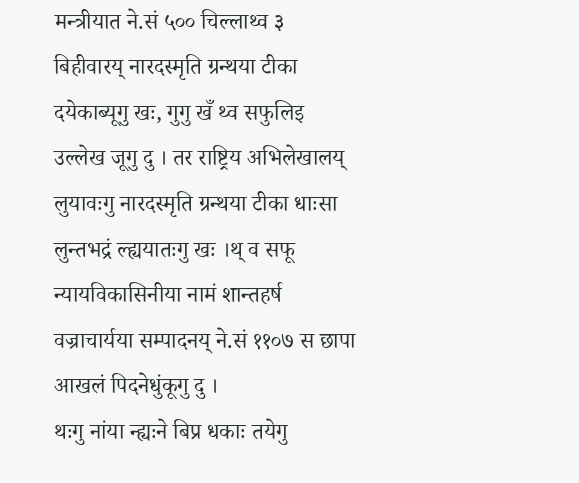मन्त्रीयात ने.सं ५०० चिल्लाथ्व ३ बिहीवारय् नारदस्मृति ग्रन्थया टीका दयेकाब्यूगु खः, गुगु खँ थ्व सफुलिइ उल्लेख जूगु दु । तर राष्ट्रिय अभिलेखालय् लुयावःगु नारदस्मृति ग्रन्थया टीका धाःसा लुन्तभद्रं ल्ह्ययातःगु खः ।थ् व सफू न्यायविकासिनीया नामं शान्तहर्ष वज्राचार्यया सम्पादनय् ने.सं ११०७ स छापा आखलं पिदनेधुंकूगु दु ।
थःगु नांया न्ह्यःने बिप्र धकाः तयेगु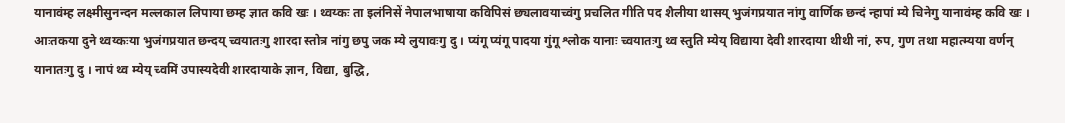यानावंम्ह लक्ष्मीसुनन्दन मल्लकाल लिपाया छम्ह ज्ञात कवि खः । थ्वय्कः ता इलंनिसें नेपालभाषाया कविपिसं छ्यलावयाच्वंगु प्रचलित गीति पद शैलीया थासय् भुजंगप्रयात नांगु वार्णिक छन्दं न्हापां म्ये चिनेगु यानावंम्ह कवि खः । आःतकया दुने थ्वय्कःया भुजंगप्रयात छन्दय् च्वयातःगु शारदा स्तोत्र नांगु छपु जक म्ये लुयावःगु दु । प्यंगू प्यंगू पादया गुंगू श्लोक यानाः च्वयातःगु थ्व स्तुति म्येय् विद्याया देवी शारदाया थीथी नां, रुप, गुण तथा महात्म्यया वर्णन् यानातःगु दु । नापं थ्व म्येय् च्वमिं उपास्यदेवी शारदायाके ज्ञान, विद्या, बुद्धि,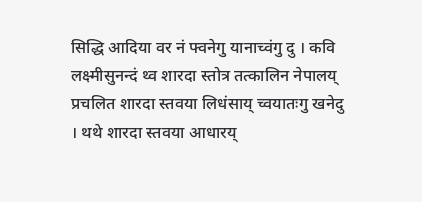सिद्धि आदिया वर नं फ्वनेगु यानाच्वंगु दु । कवि लक्ष्मीसुनन्दं थ्व शारदा स्तोत्र तत्कालिन नेपालय् प्रचलित शारदा स्तवया लिधंसाय् च्वयातःगु खनेदु । थथे शारदा स्तवया आधारय्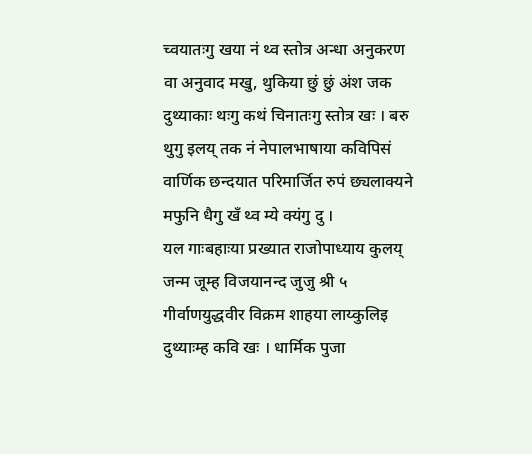च्वयातःगु खया नं थ्व स्तोत्र अन्धा अनुकरण वा अनुवाद मखु, थुकिया छुं छुं अंश जक दुथ्याकाः थःगु कथं चिनातःगु स्तोत्र खः । बरु थुगु इलय् तक नं नेपालभाषाया कविपिसं वार्णिक छन्दयात परिमार्जित रुपं छ्यलाक्यने मफुनि धैगु खँ थ्व म्ये क्यंगु दु ।
यल गाःबहाःया प्रख्यात राजोपाध्याय कुलय् जन्म जूम्ह विजयानन्द जुजु श्री ५ गीर्वाणयुद्धवीर विक्रम शाहया लाय्कुलिइ दुथ्याःम्ह कवि खः । धार्मिक पुजा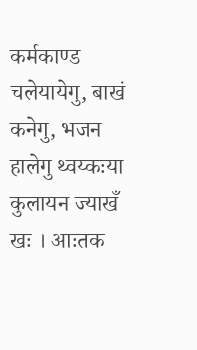कर्मकाण्ड चलेयायेगु, बाखं कनेगु, भजन हालेगु थ्वय्कःया कुलायन ज्याखँ खः । आःतक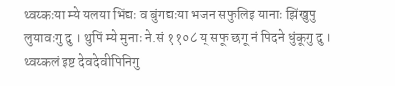थ्वय्कःया म्ये यलया भिंद्यः व बुंगद्यःया भजन सफुलिइ यानाः झिंखुपु लुयावःगु दु । थुपिं म्ये मुनाः ने.सं ११०८ य् सफू छगू नं पिदने धुंकूगु दु । थ्वय्कलं इष्ट देवदेवीपिनिगु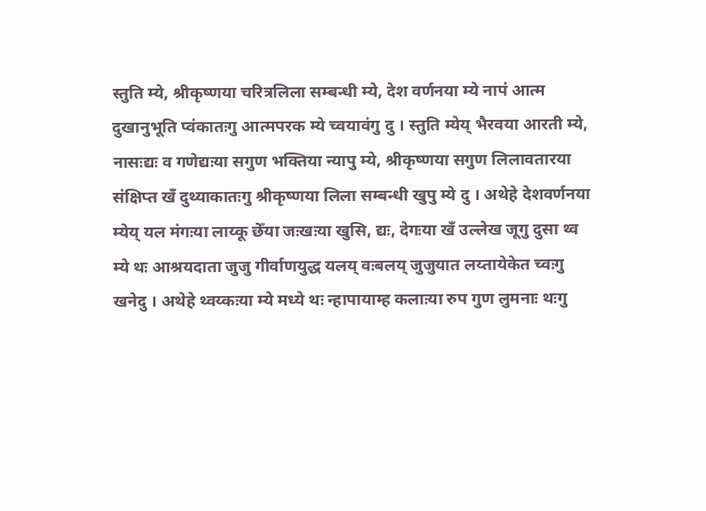स्तुति म्ये, श्रीकृष्णया चरित्रलिला सम्बन्धी म्ये, देश वर्णनया म्ये नापं आत्म दुखानुभूति प्वंकातःगु आत्मपरक म्ये च्वयावंगु दु । स्तुति म्येय् भैरवया आरती म्ये, नासःद्यः व गणेद्यःया सगुण भक्तिया न्यापु म्ये, श्रीकृष्णया सगुण लिलावतारया संक्षिप्त खँ दुथ्याकातःगु श्रीकृष्णया लिला सम्बन्धी खुपु म्ये दु । अथेहे देशवर्णनया म्येय् यल मंगःया लाय्कू छेँया जःखःया खुसि, द्यः, देगःया खँ उल्लेख जूगु दुसा थ्व म्ये थः आश्रयदाता जुजु गीर्वाणयुद्ध यलय् वःबलय् जुजुयात लय्तायेकेत च्वःगु खनेदु । अथेहे थ्वय्कःया म्ये मध्ये थः न्हापायाम्ह कलाःया रुप गुण लुमनाः थःगु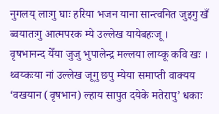नुगलय् लाःगु घाः हरिया भजन याना सान्त्वनित जुइगु खँ ब्वयातःगु आत्मपरक म्ये उल्लेख यायेबहःजू ।
वृषभानन्द येँया जुजु भुपालेन्द्र मल्लया लाय्कू कवि खः । थ्वय्कःया नां उल्लेख जूगु छपु म्येया समाप्ती वाक्यय ‘वखयान (वृषभान) ल्हाय सापुत दयेके मतेरापु’ धकाः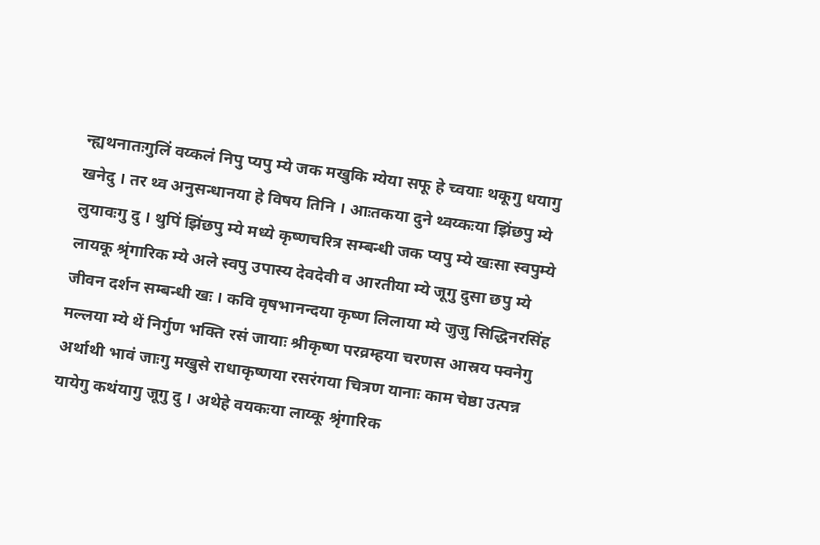न्ह्यथनातःगुलिं वय्कलं निपु प्यपु म्ये जक मखुकि म्येया सफू हे च्वयाः थकूगु धयागु खनेदु । तर थ्व अनुसन्धानया हे विषय तिनि । आःतकया दुने थ्वय्कःया झिंछपु म्ये लुयावःगु दु । थुपिं झिंछपु म्ये मध्ये कृष्णचरित्र सम्बन्धी जक प्यपु म्ये खःसा स्वपुम्ये लायकू श्रृंगारिक म्ये अले स्वपु उपास्य देवदेवी व आरतीया म्ये जूगु दुसा छपु म्ये जीवन दर्शन सम्बन्धी खः । कवि वृषभानन्दया कृष्ण लिलाया म्ये जुजु सिद्धिनरसिंह मल्लया म्ये थें निर्गुण भक्ति रसं जायाः श्रीकृष्ण परव्रम्हया चरणस आस्रय फ्वनेगु अर्थाथी भावं जाःगु मखुसे राधाकृष्णया रसरंगया चित्रण यानाः काम चेष्ठा उत्पन्न यायेगु कथंयागु जूगु दु । अथेहे वयकःया लाय्कू श्रृंगारिक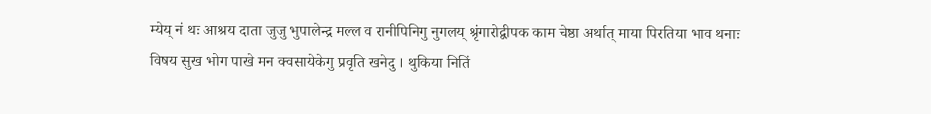म्येय् नं थः आश्रय दाता जुजु भुपालेन्द्र मल्ल व रानीपिनिगु नुगलय् श्रृंगारोद्वीपक काम चेष्ठा अर्थात् माया पिरतिया भाव थनाः विषय सुख भोग पाखे मन क्वसायेकेगु प्रवृति खनेदु । थुकिया नितिं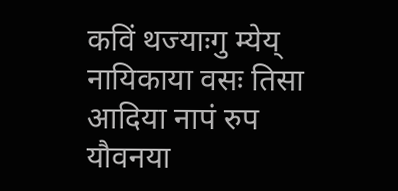कविं थज्याःगु म्येय् नायिकाया वसः तिसा आदिया नापं रुप यौवनया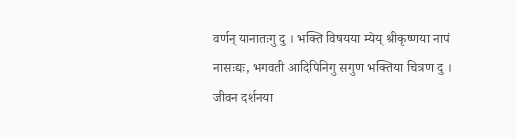वर्णन् यानातःगु दु । भक्ति विषयया म्येय् श्रीकृष्णया नापं नासःद्यः, भगवती आदिपिनिगु सगुण भक्तिया चित्रण दु । जीवन दर्शनया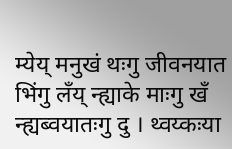म्येय् मनुखं थःगु जीवनयात भिंगु लँय् न्ह्याके माःगु खँ न्ह्यब्वयातःगु दु । थ्वय्कःया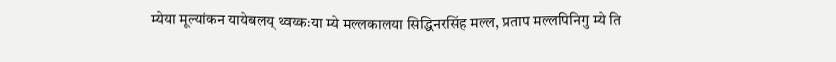म्येया मूल्यांकन यायेबलय् थ्वय्कःया म्ये मल्लकालया सिद्धिनरसिंह मल्ल, प्रताप मल्लपिनिगु म्ये ति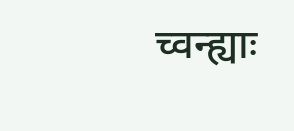च्वन्ह्याः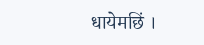धायेमछिं ।